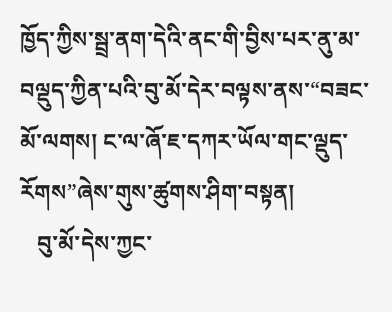ཁྱོད་ཀྱིས་སྦྲ་ནག་དེའི་ནང་གི་བྱིས་པར་ནུ་མ་བལྡུད་ཀྱིན་པའི་བུ་མོ་དེར་བལྟས་ནས་“བཟང་མོ་ལགས། ང་ལ་ཞོ་ཇ་དཀར་ཡོལ་གང་ལྡུད་རོགས”ཞེས་གུས་ཚུགས་ཤིག་བསྟན།
   བུ་མོ་དེས་ཀྱང་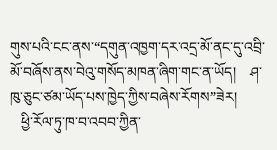གུས་པའི་ངང་ནས་“དགུན་འཁྱག་དར་འདྲ་མོ་ནང་དུ་འབྲི་མོ་བཞོས་ནས་བེའུ་གསོད་མཁན་ཞིག་གང་ན་ཡོད།    ཤ་ཁུ་ཅུང་ཙམ་ཡོད་པས་ཁྱེད་ཀྱིས་བཞེས་རོགས”ཟེར།
   ཕྱི་རོལ་ཏུ་ཁ་བ་འབབ་ཀྱིན་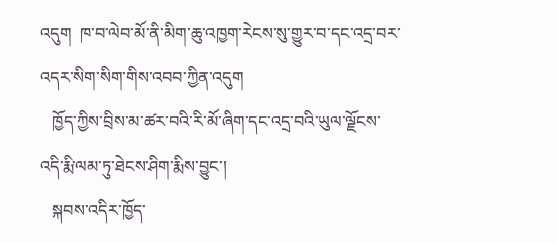འདུག  ཁ་བ་ལེབ་མོ་ནི་མིག་ཆུ་འཁྱག་རེངས་སུ་གྱུར་བ་དང་འདྲ་བར་འདར་སིག་སིག་གིས་འབབ་ཀྱིན་འདུག
   ཁྱོད་ཀྱིས་བྲིས་མ་ཚར་བའི་རི་མོ་ཞིག་དང་འདྲ་བའི་ཡུལ་ལྗོངས་འདི་རྨི་ལམ་ཏུ་ཐེངས་ཤིག་རྨིས་བྱུང་།
   སྐབས་འདིར་ཁྱོད་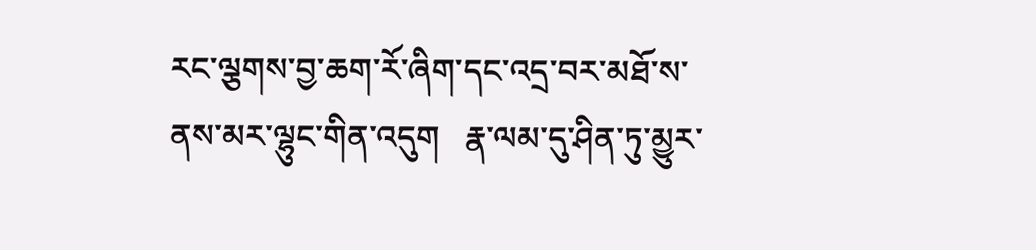རང་ལྕགས་བྱ་ཆག་རོ་ཞིག་དང་འདྲ་བར་མཐོ་ས་ནས་མར་ལྷུང་གིན་འདུག   རྣ་ལམ་དུ་ཤིན་ཏུ་མྱུར་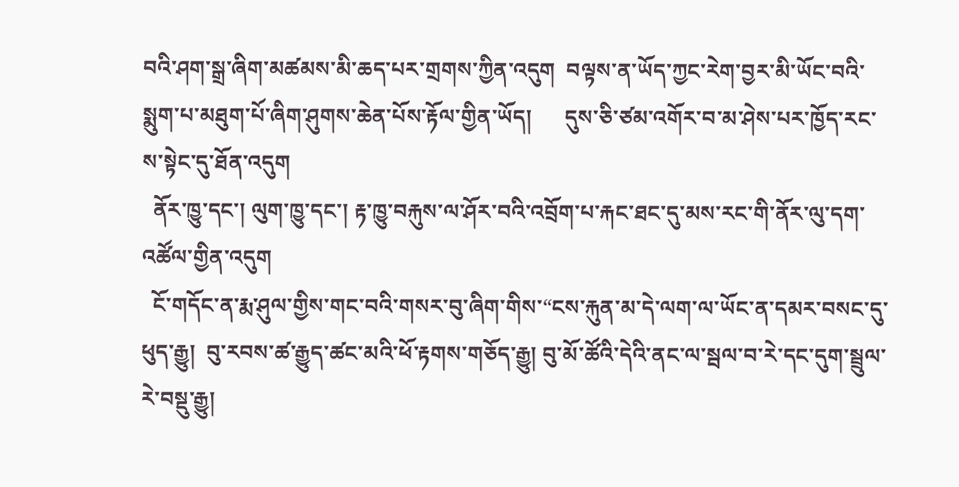བའི་ཤག་སྒྲ་ཞིག་མཚམས་མི་ཆད་པར་གྲགས་ཀྱིན་འདུག  བལྟས་ན་ཡོད་ཀྱང་རེག་བྱར་མི་ཡོང་བའི་སྨུག་པ་མཐུག་པོ་ཞིག་ཤུགས་ཆེན་པོས་རྟོལ་གྱིན་ཡོད།      དུས་ཅི་ཙམ་འགོར་བ་མ་ཤེས་པར་ཁྱོད་རང་ས་སྟེང་དུ་ཐོན་འདུག
  ནོར་ཁྱུ་དང་། ལུག་ཁྱུ་དང་། རྟ་ཁྱུ་བརྐུས་ལ་ཤོར་བའི་འབྲོག་པ་རྐང་ཐང་དུ་མས་རང་གི་ནོར་ལུ་དག་འཚོལ་གྱིན་འདུག
  ངོ་གདོང་ན་རྨ་ཤུལ་གྱིས་གང་བའི་གསར་བུ་ཞིག་གིས་“ངས་རྐུན་མ་དེ་ལག་ལ་ཡོང་ན་དམར་བསང་དུ་ཕུད་རྒྱུ།  བུ་རབས་ཚ་རྒྱུད་ཚང་མའི་ཕོ་རྟགས་གཅོད་རྒྱུ། བུ་མོ་ཚོའི་དེའི་ནང་ལ་སྦལ་བ་རེ་དང་དུག་སྦྲུལ་རེ་བསྡུ་རྒྱུ།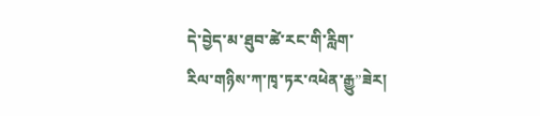དེ་བྱེད་མ་ཐུབ་ཚེ་རང་གི་རླིག་
རིལ་གཉིས་ཀ་ཁྭ་ཏར་འཕེན་རྒྱུ”ཟེར།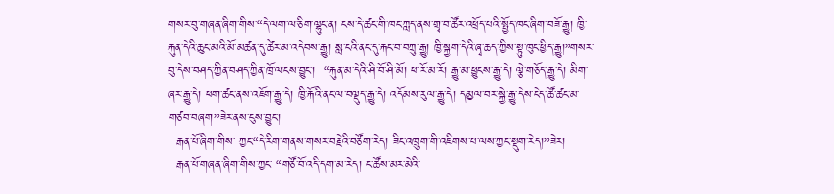གསར་བུ་གཞན་ཞིག་གིས་“དེ་ལག་ལ་ཅིག་ལྷུང་ན། ངས་དེ་ཚང་གི་ཁང་ཀླད་ནས་གྲྭ་བ་ཚོར་འཕྲོད་པའི་སྤྱོད་ཁང་ཞིག་བཟོ་རྒྱུ། ཁྱི་རྐུན་དེའི་ཆུང་མའི་མོ་མཚན་དུ་ཚེར་མ་འདེབས་རྒྱུ། སླ་ངའི་ནང་དུ་རྐང་བ་བཀྲུ་རྒྱུ། ཁྱི་སྐྱག་དེའི་ཞྭ་ཆད་ཀྱིས་སྟུ་ཁུང་ཕྱིད་རྒྱུ།”གསར་བུ་དེས་བཤད་ཀྱིན་བཤད་ཀྱིན་ཁྲོ་ལངས་བྱུང་།  “རྐུན་མ་དེའི་ཤི་བོ་ཤི་མོ། ཕ་རོ་མ་རོ། རྒྱུ་མ་ཕྱུངས་རྒྱུ་དེ། ལྕེ་གཅོད་རྒྱུ་དེ། མིག་ཞར་རྒྱུ་དེ། ཕག་ཚང་ནས་འཇོག་རྒྱུ་དེ། ཁྱི་རྐོའི་ནང་ལ་བལྡུད་རྒྱུ་དེ། འདོམས་རུལ་རྒྱུ་དེ། དམྱལ་བར་སྐྱེ་རྒྱུ་དེས་ངེད་ཚོ་ཚང་མ་གཙབ་བཞག”ཟེར་ནས་ངུས་བྱུང་།
  རྒན་པོ་ཞིག་གིས་ ཀྱང་“དེ་རིག་གནས་གསར་བརྗེའི་བཙོག་རེད། ཟིང་འཁྲུག་གི་འཇིགས་པ་ལས་ཀྱང་སྡུག་རེད།”ཟེར།
  རྒན་པོ་གཞན་ཞིག་གིས་ཀྱང་ “གཙོ་བོ་འདི་དག་མ་རེད། ང་ཚོས་མར་མེའི་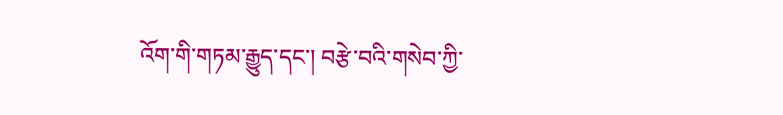འོག་གི་གཏམ་རྒྱུད་དང་། བརྩེ་བའི་གསེབ་ཀྱི་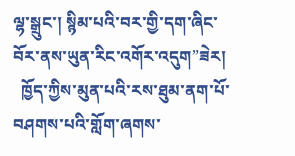ལྷ་སྒྲུང་། སྙིམ་པའི་བར་གྱི་དག་ཞིང་བོར་ནས་ཡུན་རིང་འགོར་འདུག”ཟེར།
  ཁྱོད་ཀྱིས་མུན་པའི་རས་ཐུམ་ནག་པོ་བཤགས་པའི་གློག་ཞགས་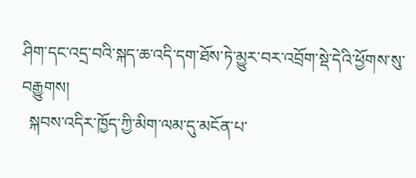ཤིག་དང་འདྲ་བའི་སྐད་ཆ་འདི་དག་ཐོས་ཏེ་མྱུར་བར་འབྲོག་སྡེ་དེའི་ཕྱོགས་སུ་བརྒྱུགས།
  སྐབས་འདིར་ཁྱོད་ཀྱི་མིག་ལམ་དུ་མངོན་པ་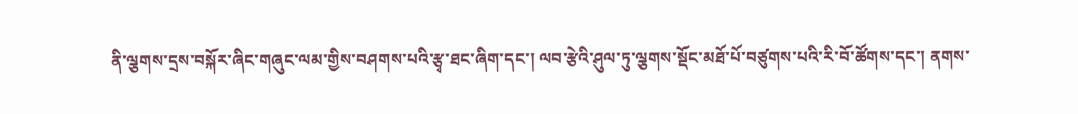ནི་ལྕགས་དྲས་བསྐོར་ཞིང་གཞུང་ལམ་གྱིས་བཤགས་པའི་རྩྭ་ཐང་ཞིག་དང་། ལབ་རྩེའི་ཤུལ་ཏུ་ལྕགས་སྡོང་མཐོ་པོ་བཙུགས་པའི་རི་བོ་ཚོགས་དང་། ནགས་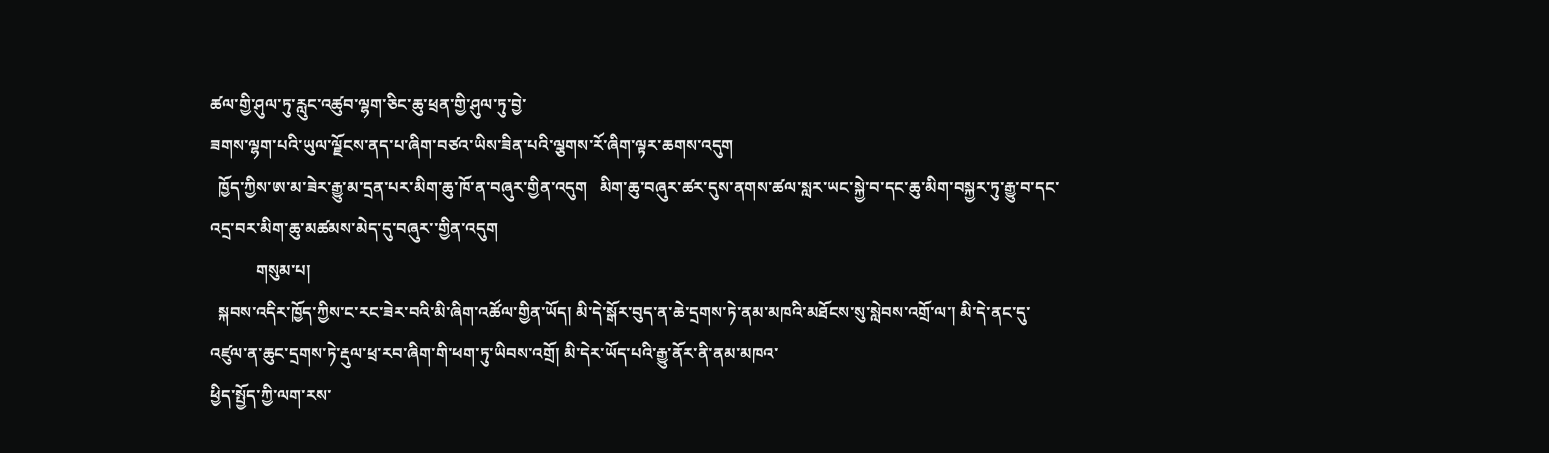ཚལ་གྱི་ཤུལ་ཏུ་རླུང་འཚུབ་ལྷག་ཅིང་ཆུ་ཕྲན་གྱི་ཤུལ་ཏུ་བྱེ་
ཟགས་ལྷག་པའི་ཡུལ་ལྗོངས་ནད་པ་ཞིག་བཙའ་ཡིས་ཟིན་པའི་ལྕགས་རོ་ཞིག་ལྟར་ཆགས་འདུག
  ཁྱོད་ཀྱིས་ཨ་མ་ཟེར་རྒྱུ་མ་དྲན་པར་མིག་ཆུ་ཁོ་ན་བཞུར་གྱིན་འདུག   མིག་ཆུ་བཞུར་ཚར་དུས་ནགས་ཚལ་སླར་ཡང་སྐྱེ་བ་དང་ཆུ་མིག་བསྐྱར་ཏུ་རྒྱུ་བ་དང་འདྲ་བར་མིག་ཆུ་མཚམས་མེད་དུ་བཞུར་་གྱིན་འདུག
           གསུམ་པ།
  སྐབས་འདིར་ཁྱོད་ཀྱིས་ང་རང་ཟེར་བའི་མི་ཞིག་འཚོལ་གྱིན་ཡོད། མི་དེ་སྒོར་བུད་ན་ཆེ་དྲགས་ཏེ་ནམ་མཁའི་མཐོངས་སུ་སླེབས་འགྲོ་ལ་། མི་དེ་ནང་དུ་འཛུལ་ན་ཆུང་དྲགས་ཏེ་རྡུལ་ཕྲ་རབ་ཞིག་གི་ཕག་ཏུ་ཡིབས་འགྲོ། མི་དེར་ཡོད་པའི་རྒྱུ་ནོར་ནི་ནམ་མཁའ་
ཕྱིད་སྤྱོད་ཀྱི་ལག་རས་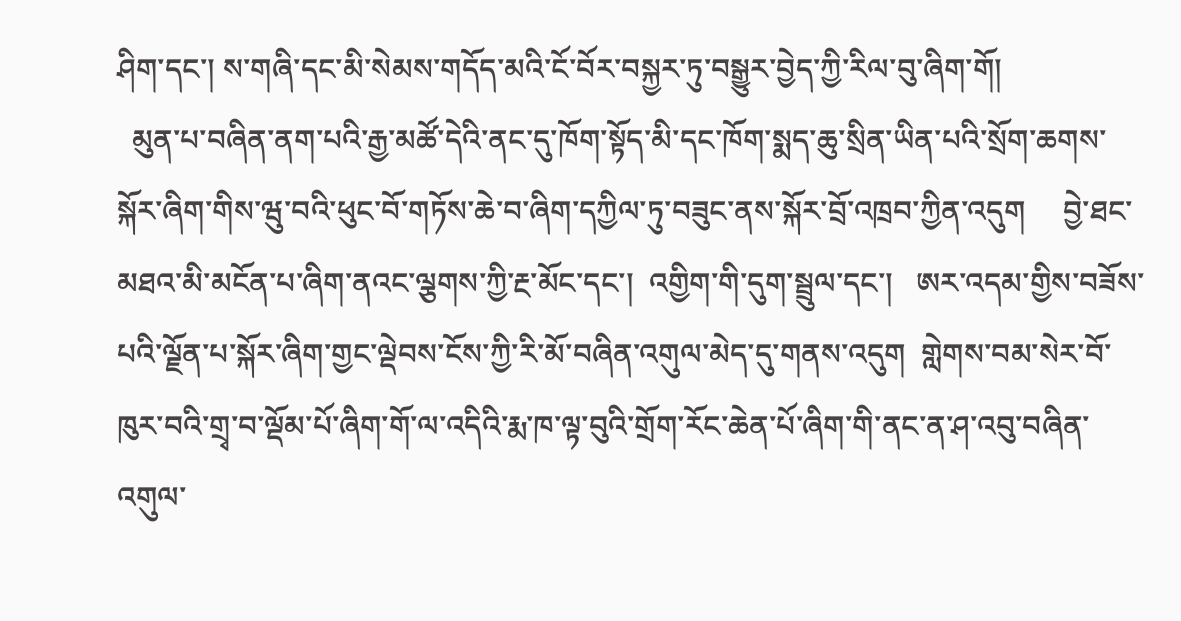ཤིག་དང་། ས་གཞི་དང་མི་སེམས་གདོད་མའི་ངོ་བོར་བསྐྱར་ཏུ་བསྒྱུར་བྱེད་ཀྱི་རིལ་བུ་ཞིག་གོ།
  མུན་པ་བཞིན་ནག་པའི་རྒྱ་མཚོ་དེའི་ནང་དུ་ཁོག་སྟོད་མི་དང་ཁོག་སྨད་ཆུ་སྲིན་ཡིན་པའི་སྲོག་ཆགས་སྐོར་ཞིག་གིས་ཝུ་བའི་ཕུང་བོ་གཏོས་ཆེ་བ་ཞིག་དཀྱིལ་ཏུ་བཟུང་ནས་སྐོར་བྲོ་འཁྲབ་ཀྱིན་འདུག     བྱེ་ཐང་མཐའ་མི་མངོན་པ་ཞིག་ནའང་ལྕགས་ཀྱི་རྔ་མོང་དང་།  འགྱིག་གི་དུག་སྦྲུལ་དང་།   ཨར་འདམ་གྱིས་བཟོས་པའི་ལྗོན་པ་སྐོར་ཞིག་གྱང་ལྡེབས་ངོས་ཀྱི་རི་མོ་བཞིན་འགུལ་མེད་དུ་གནས་འདུག  གླེགས་བམ་སེར་བོ་ཁུར་བའི་གྲྭ་བ་ལྡོམ་པོ་ཞིག་གོ་ལ་འདིའི་རྨ་ཁ་ལྟ་བུའི་གྲོག་རོང་ཆེན་པོ་ཞིག་གི་ནང་ན་ཤ་འབུ་བཞིན་འགུལ་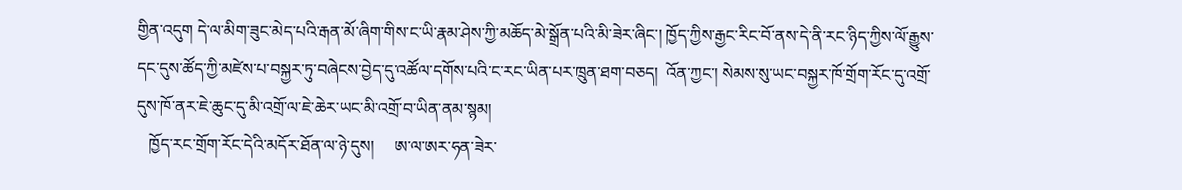གྱིན་འདུག དེ་ལ་མིག་ཟུང་མེད་པའི་རྒན་མོ་ཞིག་གིས་ང་ཡི་རྣམ་ཤེས་ཀྱི་མཆོད་མེ་སྒྲོན་པའི་མི་ཟེར་ཞིང་། ཁྱོད་ཀྱིས་རྒྱང་རིང་བོ་ནས་དེ་ནི་རང་ཉིད་ཀྱིས་ལོ་རྒྱུས་དང་དུས་ཚོད་ཀྱི་མཛེས་པ་བསྐྱར་ཏུ་བཞེངས་བྱེད་དུ་འཚོལ་དགོས་པའི་ང་རང་ཡིན་པར་ཁྲུན་ཐག་བཅད།  འོན་ཀྱང་། སེམས་སུ་ཡང་བསྐྱར་ཁོ་གྲོག་རོང་དུ་འགྲོ་དུས་ཁོ་ནར་ཇེ་ཆུང་དུ་མི་འགྲོ་ལ་ཇེ་ཆེར་ཡང་མི་འགྲོ་བ་ཡིན་ནམ་སྙམ།
   ཁྱོད་རང་གྲོག་རོང་དེའི་མདོར་ཐོན་ལ་ཉེ་དུས།     ཨ་ལ་ཨར་ཧན་ཟེར་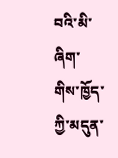བའི་མི་ཞིག་གིས་ཁྱོད་ཀྱི་མདུན་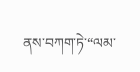ནས་བཀག་ཏེ་“ལམ་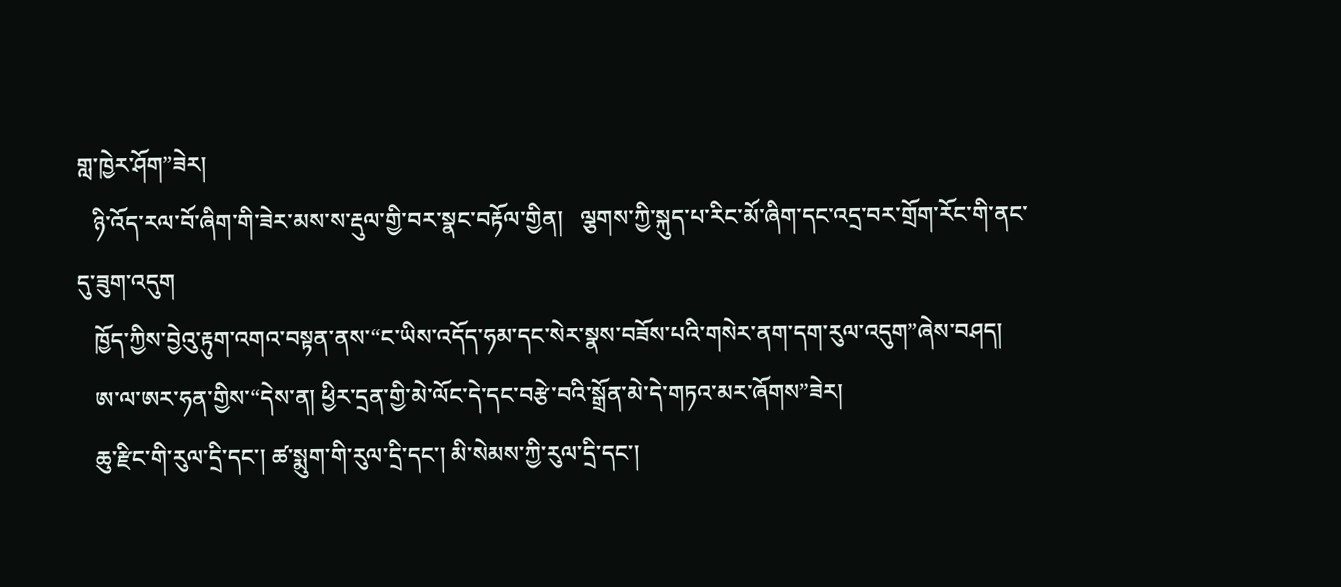གླ་ཁྱེར་ཤོག”ཟེར།
   ཉི་འོད་རལ་བོ་ཞིག་གི་ཟེར་མས་ས་རྡུལ་གྱི་བར་སྣང་བརྟོལ་གྱིན།   ལྕགས་ཀྱི་སྐུད་པ་རིང་མོ་ཞིག་དང་འདྲ་བར་གྲོག་རོང་གི་ནང་
དུ་ཟུག་འདུག
   ཁྱོད་ཀྱིས་བྱེའུ་རྟུག་འགའ་བསྟན་ནས་“ང་ཡིས་འདོད་ཧམ་དང་སེར་སྣས་བཟོས་པའི་གསེར་ནག་དག་རུལ་འདུག”ཞེས་བཤད།
   ཨ་ལ་ཨར་ཧན་གྱིས་“དེས་ན། ཕྱིར་དྲན་གྱི་མེ་ལོང་དེ་དང་བརྩེ་བའི་སྒྲོན་མེ་དེ་གཏའ་མར་ཞོགས”ཟེར།
   ཆུ་རྫིང་གི་རུལ་དྲི་དང་། ཚ་སྨུག་གི་རུལ་དྲི་དང་། མི་སེམས་ཀྱི་རུལ་དྲི་དང་།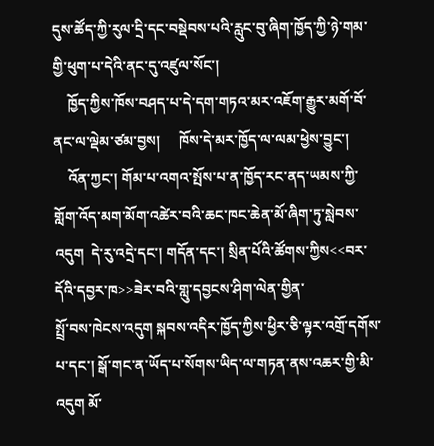དུས་ཚོད་ཀྱི་རུལ་དྲི་དང་བསྡེབས་པའི་རླུང་བུ་ཞིག་ཁྱོད་ཀྱི་ཉེ་གམ་གྱི་ཕུག་པ་དེའི་ནང་དུ་འཛུལ་སོང་།
    ཁྱོད་ཀྱིས་ཁོས་བཤད་པ་དེ་དག་གཏའ་མར་འཇོག་རྒྱུར་མགོ་བོ་ནང་ལ་ལྡེམ་ཙམ་བྱས།     ཁོས་དེ་མར་ཁྱོད་ལ་ལམ་ཕྱེས་བྱུང་།
    འོན་ཀྱང་། གོམ་པ་འགའ་སྤོས་པ་ན་ཁྱོད་རང་ནད་ཡམས་ཀྱི་གློག་འོད་མག་མོག་འཚེར་བའི་ཆང་ཁང་ཆེན་མོ་ཞིག་ཏུ་སླེབས་འདུག  དེ་རུ་འདྲེ་དང་། གདོན་དང་། སྲིན་པོའི་ཚོགས་ཀྱིས<<བར་དོའི་དབྱར་ཁ>>ཟེར་བའི་གླུ་དབྱངས་ཤིག་ལེན་གྱིན་
སྤྲོ་བས་ཁེངས་འདུག སྐབས་འདིར་ཁྱོད་ཀྱིས་ཕྱིར་ཅི་ལྟར་འགྲོ་དགོས་པ་དང་། སྒོ་གང་ན་ཡོད་པ་སོགས་ཡིད་ལ་གཏན་ནས་འཆར་གྱི་མི་འདུག མོ་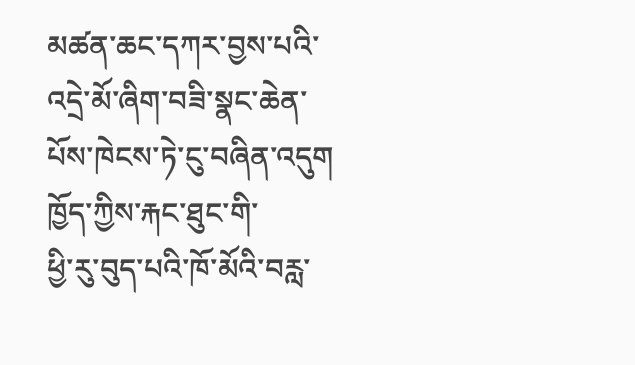མཚན་ཆང་དཀར་བྱས་པའི་འདྲེ་མོ་ཞིག་བཟི་སྣང་ཆེན་པོས་ཁེངས་ཏེ་ངུ་བཞིན་འདུག  ཁྱོད་ཀྱིས་རྐང་ཐུང་གི་
ཕྱི་རུ་བུད་པའི་ཁོ་མོའི་བརླ་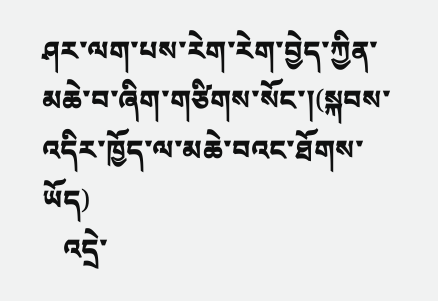ཤར་ལག་པས་རེག་རེག་བྱེད་ཀྱིན་མཆེ་བ་ཞིག་གཙིགས་སོང་།(སྐབས་འདིར་ཁྱོད་ལ་མཆེ་བའང་ཐོགས་ཡོད)
   འདྲེ་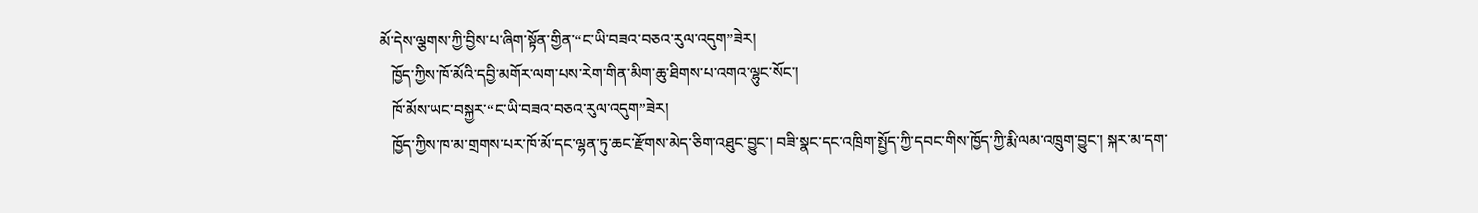མོ་དེས་ལྕགས་ཀྱི་བྱིས་པ་ཞིག་སྟོན་གྱིན་“ང་ཡི་བཟའ་བཅའ་རུལ་འདུག”ཟེར།
   ཁྱོད་ཀྱིས་ཁོ་མོའི་དབྱི་མགོར་ལག་པས་རེག་གིན་མིག་ཆུ་ཐིགས་པ་འགའ་ལྷུང་སོང་།
   ཁོ་མོས་ཡང་བསྐྱར་“ང་ཡི་བཟའ་བཅའ་རུལ་འདུག”ཟེར།
   ཁྱོད་ཀྱིས་ཁ་མ་གྲགས་པར་ཁོ་མོ་དང་ལྷན་ཏུ་ཆང་རྫོགས་མེད་ཅིག་འཐུང་བྱུང་། བཟི་སྣང་དང་འཁྲིག་སྤྱོད་ཀྱི་དབང་གིས་ཁྱོད་ཀྱི་རྨི་ལམ་འཁྲུག་བྱུང་། སྐར་མ་དག་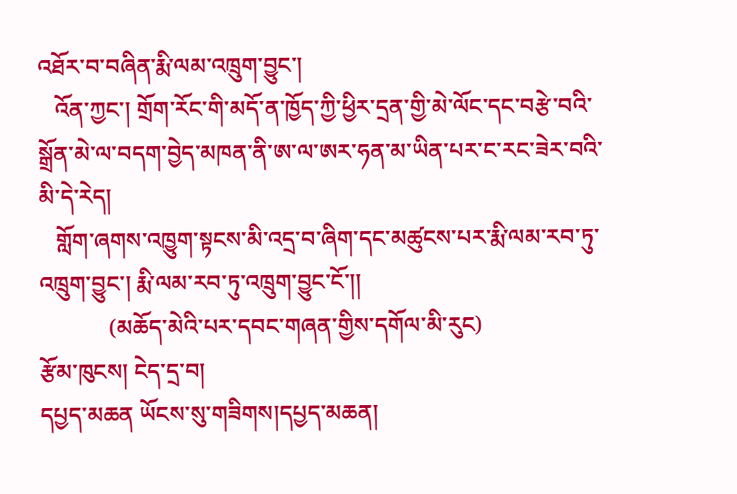འཐོར་བ་བཞིན་རྨི་ལམ་འཁྲུག་བྱུང་།
   འོན་ཀྱང་། གྲོག་རོང་གི་མདོ་ན་ཁྱོད་ཀྱི་ཕྱིར་དྲན་གྱི་མེ་ལོང་དང་བརྩེ་བའི་སྒྲོན་མེ་ལ་བདག་བྱེད་མཁན་ནི་ཨ་ལ་ཨར་ཧན་མ་ཡིན་པར་ང་རང་ཟེར་བའི་མི་དེ་རེད།
   གློག་ཞགས་འཁྱུག་སྟངས་མི་འདྲ་བ་ཞིག་དང་མཚུངས་པར་རྨི་ལམ་རབ་ཏུ་འཁྲུག་བྱུང་། རྨི་ལམ་རབ་ཏུ་འཁྲུག་བྱུང་ངོ་།།
            (མཆོད་མེའི་པར་དབང་གཞན་གྱིས་དགོལ་མི་རུང)
རྩོམ་ཁུངས། ངེད་དྲ་བ།
དཔྱད་མཆན ཡོངས་སུ་གཟིགས།དཔྱད་མཆན།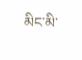མིང་མི་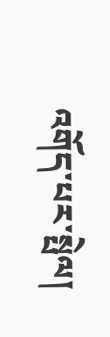འགོད་པར་སྤེལ།